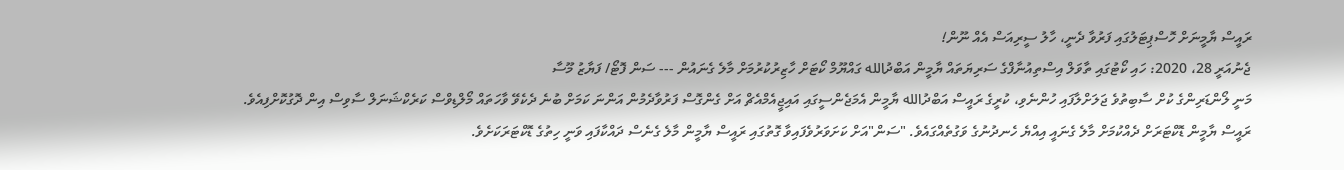ރައީސް ޔާމީނަށް ހޮސްޕިޓަލުގައި ފަރުވާ ދެނީ، ހާލު ސީރިއަސް އެއް ނޫން!
ޖެނުއަރީ 28، 2020: ހައި ކޯޓުގައި ތާވަލް އިސްތިއުނާފްގެ ސަރިޔަތައް ޔާމީން އަބްދުالله ގައްޔޫމް ކޯޓަށް ހާޒިރުކުރުމަށް މާލެ ގެނައުން --- ސަން ފޮޓޯ/ ފަޔާޒު މޫސާ
މަނީ ލޯންޑަރިންގެ ކުށް ސާބިތުވެ ޖަލަށްލާފައި ހުންނެވި، ކުރީގެ ރައީސް އަބްދުالله ޔާމީން އެމަޖެންސީގައި އައިޖީއެމްއެޗް އަށް ގެންގޮސް ފަރުވާދެމުން އަންނަ ކަމަށް ބުނެ ދެކެވޭ ވާހަތައް މޯލްޑިވްސް ކަރެކްޝަނަލް ސާވިސް އިން ދޮގުކޮށްފިއެވެ.
ރައީސް ޔާމީން ޑޮކްޓަރަށް ދެއްކުމަށް މާލެ ގެނައީ އިއްޔެ ހެނދުނުގެ ވަގުތެއްގައެވެ. "ސަން"އަށް ކަށަވަރުވެފައިވާ ގޮތުގައި ރައީސް ޔާމީން މާލެ ގެނެސް ދައްކާފައި ވަނީ ހިތުގެ ޑޮކްޓަރަކަށެވެ.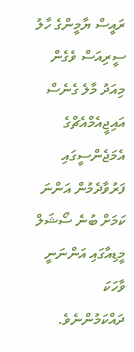ރައީސް ޔާމީންގެ ހާލު ސީރިއަސް ވެގެން މިއަދު މާލެ ގެނެސް އައިޖީއެމްއެޗްގެ އެމަޖެންސީގައި ފަރުވާދެމުން އަންނަ ކަމަށް ބުނެ ސޯޝަލް މީޑިއާގައި އަންނަނީ ވާހަކަ ދައްކަމުންނެވެ.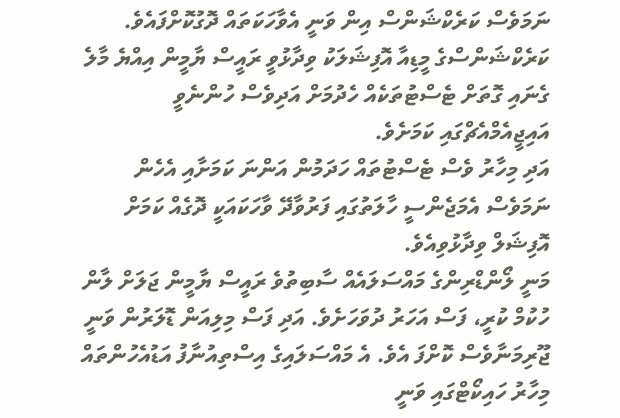ނަމަވެސް ކަރެކްޝަންސް އިން ވަނީ އެވާހަކަތައް ދޮގުކޮށްފައެވެ. ކަރެކްޝަންސްގެ މީޑިއާ އޮފިޝަލަކު ވިދާޅުވީ ރައީސް ޔާމީން އިއްޔެ މާލެ ގެނައި ގޮތަށް ޓެސްޓުތަކެއް ހެދުމަށް އަދިވެސް ހުންނެވީ އައިޖީއެމްއެޗްގައި ކަމަށެވެ.
އަދި މިހާރު ވެސް ޓެސްޓުތައް ހަދަމުން އަންނަ ކަމަށާއި އެހެން ނަމަވެސް އެމަޖެންސީ ހާލަތުގައި ފަރުވާދޭ ވާހަކައަކީ ދޮގެއް ކަމަށް އޮފިޝަލް ވިދާޅުވިއެވެ.
މަނީ ލޯންޑްރިންގެ މައްސަލައެއް ސާބިތުވެ ރައީސް ޔާމީން ޖަލަށް ލާން ހުކުމް ކުރީ، ފަސް އަހަރު ދުވަހަށެވެ. އަދި ފަސް މިލިއަން ޑޮލަރުން ވަނީ ޖޫރިމަނާވެސް ކޮށްފަ އެވެ. އެ މައްސަލައިގެ އިސްތިއުނާފު އަޑުއެހުންތައް މިހާރު ހައިކޯޓްގައި ވަނީ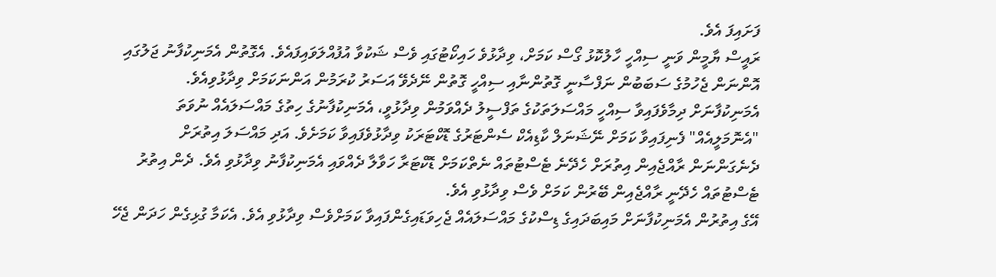ފަށައިފަ އެވެ.
ރައީސް ޔާމީން ވަނީ ސިއްހީ ހާލުކޮޅު ގޯސް ކަމަށް، ވިދާޅުވެ ހައިކޯޓުގައި ވެސް ޝަކުވާ އުފުއްލަވައިފައެވެ. އެގޮތުން އެމަނިކުފާނު ޖަލުގައި އޮންނަން ޖެހުމުގެ ސަބަބުން ނަފްސާނީ ގޮތުންނާއި ސިއްހީ ގޮތުން ނޭދެވޭ އަސަރު ކުރަމުން އަންނަކަމަށް ވިދާޅުވިއެވެ.
އެމަނިކުފާނަށް ދިމާވެފައިވާ ސިއްހީ މައްސަލަތަކުގެ ތަފްސީލު ދެއްވަމުން ވިދާޅުވީ، އެމަނިކުފާނުގެ ހިތުގެ މައްސަލައެއް ނުވަތަ "އެނޮމަލީއެއް" ފެނިފައިވާ ކަމަށް ނޭޝަނަލް ކާޑިއެކް ސެންޓަރުގެ ޑޮކްޓަރަކު ވިދާޅުވެފައިވާ ކަމަށެވެ. އަދި މައްސަލަ އިތުރަށް ދެނެގަންނަން ރާއްޖެއިން އިތުރަށް ހެދޭނެ ޓެސްޓުތައް ނެތްކަމަށް ޑޮކްޓަރާ ހަވާލާ ދެއްވައި އެމަނިކުފާނު ވިދާޅުވި އެވެ. ދެން އިތުރު ޓެސްޓުތައް ހެދޭނީ ރާއްޖެއިން ބޭރުން ކަމަށް ވެސް ވިދާޅުވި އެވެ.
އޭގެ އިތުރުން އެމަނިކުފާނަށް މައިބަދައިގެ ޑިސްކުގެ މައްސަލައެއް ޖެހިވަޑައިގެންފައިވާ ކަމަށްވެސް ވިދާޅުވި އެވެ. އެކަމާ ގުޅިގެން ހަދަން ޖެހޭ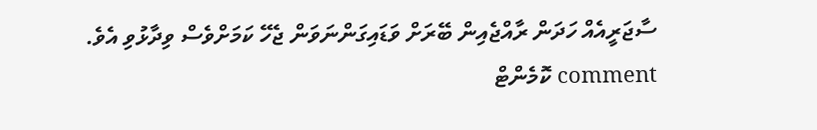ސާޖަރީއެއް ހަދަން ރާއްޖެއިން ބޭރަށް ވަޑައިގަންނަވަން ޖެހޭ ކަމަށްވެސް ވިދާޅުވި އެވެ.
comment ކޮމެންޓް